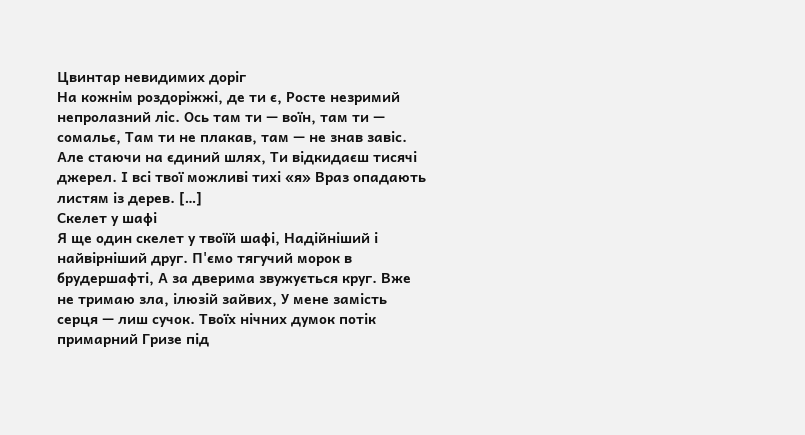Цвинтар невидимих доріг
На кожнім роздоріжжі, де ти є, Росте незримий непролазний ліс. Ось там ти — воїн, там ти — сомальє, Там ти не плакав, там — не знав завіс. Але стаючи на єдиний шлях, Ти відкидаєш тисячі джерел. І всі твої можливі тихі «я» Враз опадають листям із дерев. […]
Скелет у шафі
Я ще один скелет у твоїй шафі, Надійніший і найвірніший друг. П'ємо тягучий морок в брудершафті, А за дверима звужується круг. Вже не тримаю зла, ілюзій зайвих, У мене замість серця — лиш сучок. Твоїх нічних думок потік примарний Гризе під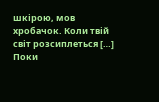шкірою, мов хробачок. Коли твій світ розсиплеться […]
Поки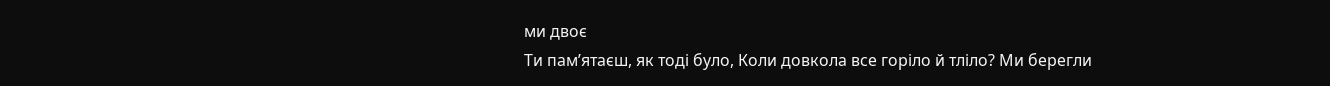ми двоє
Ти пам’ятаєш, як тоді було, Коли довкола все горіло й тліло? Ми берегли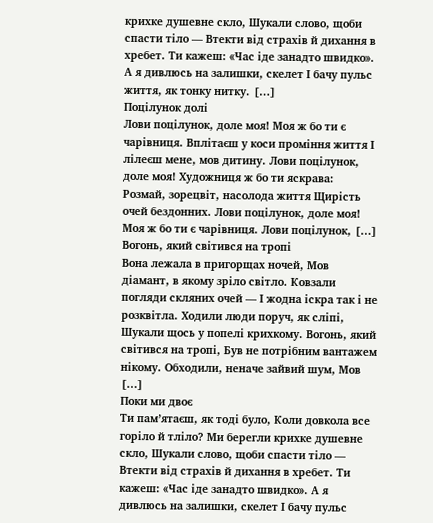крихке душевне скло, Шукали слово, щоби спасти тіло — Втекти від страхів й дихання в хребет. Ти кажеш: «Час іде занадто швидко». А я дивлюсь на залишки, скелет І бачу пульс життя, як тонку нитку. […]
Поцілунок долі
Лови поцілунок, доле моя! Моя ж бо ти є чарівниця. Вплітаєш у коси проміння життя І лілеєш мене, мов дитину. Лови поцілунок, доле моя! Художниця ж бо ти яскрава: Розмай, зорецвіт, насолода життя Щирість очей бездонних. Лови поцілунок, доле моя! Моя ж бо ти є чарівниця. Лови поцілунок, […]
Вогонь, який світився на тропі
Вона лежала в пригорщах ночей, Мов діамант, в якому зріло світло. Ковзали погляди скляних очей — І жодна іскра так і не розквітла. Ходили люди поруч, як сліпі, Шукали щось у попелі крихкому. Вогонь, який світився на тропі, Був не потрібним вантажем нікому. Обходили, неначе зайвий шум, Мов […]
Поки ми двоє
Ти пам’ятаєш, як тоді було, Коли довкола все горіло й тліло? Ми берегли крихке душевне скло, Шукали слово, щоби спасти тіло — Втекти від страхів й дихання в хребет. Ти кажеш: «Час іде занадто швидко». А я дивлюсь на залишки, скелет І бачу пульс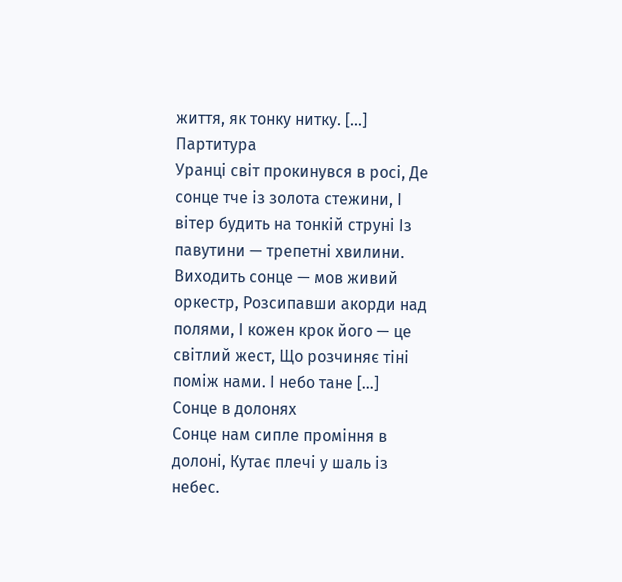життя, як тонку нитку. […]
Партитура
Уранці світ прокинувся в росі, Де сонце тче із золота стежини, І вітер будить на тонкій струні Із павутини — трепетні хвилини. Виходить сонце — мов живий оркестр, Розсипавши акорди над полями, І кожен крок його — це світлий жест, Що розчиняє тіні поміж нами. І небо тане […]
Сонце в долонях
Сонце нам сипле проміння в долоні, Кутає плечі у шаль із небес.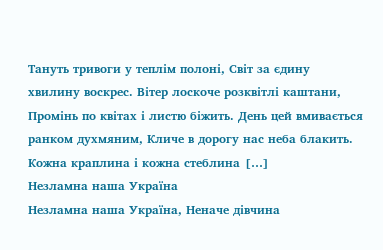Тануть тривоги у теплім полоні, Світ за єдину хвилину воскрес. Вітер лоскоче розквітлі каштани, Промінь по квітах і листю біжить. День цей вмивається ранком духмяним, Кличе в дорогу нас неба блакить. Кожна краплина і кожна стеблина […]
Незламна наша Україна
Незламна наша Україна, Неначе дівчина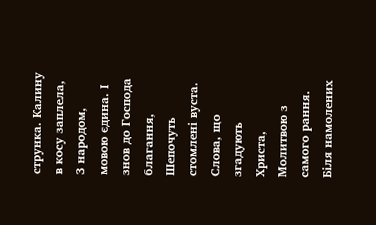струнка. Калину в косу заплела, З народом, мовою єдина. І знов до Господа благання, Шепочуть стомлені вуста. Слова, що згадують Христа, Молитвою з самого рання. Біля намолених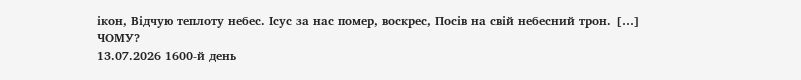ікон, Відчую теплоту небес. Ісус за нас помер, воскрес, Посів на свій небесний трон. […]
ЧОМУ?
13.07.2026 1600-й день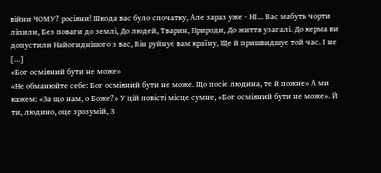війни ЧОМУ? росіяни! Шкода вас було спочатку, Але зараз уже - НІ... Вас мабуть чорти ліпили, Без поваги до землі, До людей, Тварин, Природи, До життя узагалі. До керма ви допустили Найогиднішого з вас, Він руйнує вам країну, Ще й пришвидшує той час. І не […]
«Бог осміяний бути не може»
«Не обманюйте себе: Бог осміяний бути не може. Що посіє людина, те й пожне» А ми кажем: «За що нам, о Боже?» У цій повісті місце сумне, «Бог осміяний бути не може». Й ти, людино, оце зрозумій, З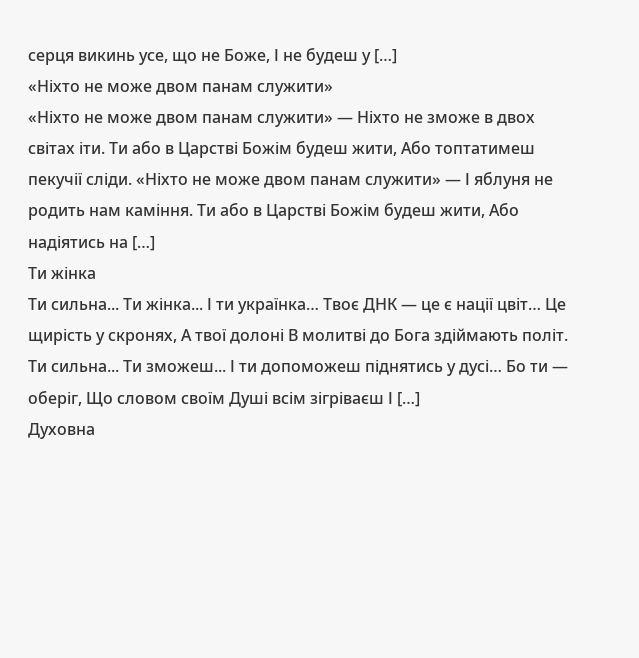серця викинь усе, що не Боже, І не будеш у […]
«Ніхто не може двом панам служити»
«Ніхто не може двом панам служити» — Ніхто не зможе в двох світах іти. Ти або в Царстві Божім будеш жити, Або топтатимеш пекучії сліди. «Ніхто не може двом панам служити» — І яблуня не родить нам каміння. Ти або в Царстві Божім будеш жити, Або надіятись на […]
Ти жінка
Ти сильна... Ти жінка... І ти українка… Твоє ДНК — це є нації цвіт… Це щирість у скронях, А твої долоні В молитві до Бога здіймають політ. Ти сильна... Ти зможеш... І ти допоможеш піднятись у дусі… Бо ти — оберіг, Що словом своїм Душі всім зігріваєш І […]
Духовна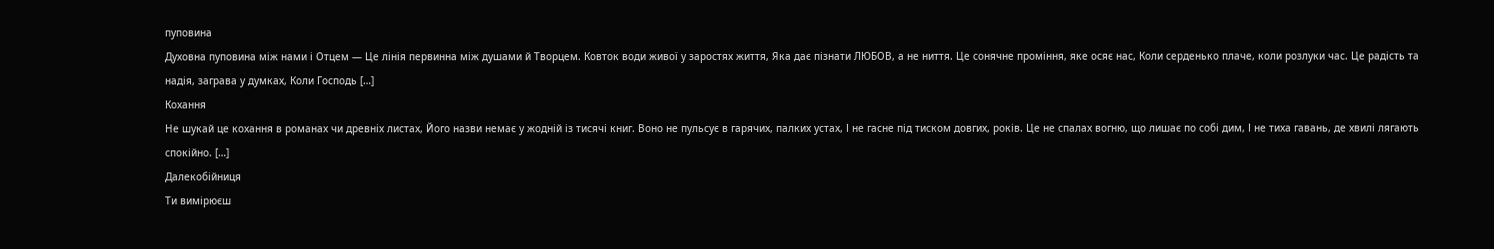пуповина
Духовна пуповина між нами і Отцем — Це лінія первинна між душами й Творцем. Ковток води живої у заростях життя, Яка дає пізнати ЛЮБОВ, а не ниття. Це сонячне проміння, яке осяє нас, Коли серденько плаче, коли розлуки час. Це радість та надія, заграва у думках, Коли Господь […]
Кохання
Не шукай це кохання в романах чи древніх листах, Його назви немає у жодній із тисячі книг. Воно не пульсує в гарячих, палких устах, І не гасне під тиском довгих, років. Це не спалах вогню, що лишає по собі дим, І не тиха гавань, де хвилі лягають спокійно. […]
Далекобійниця
Ти вимірюєш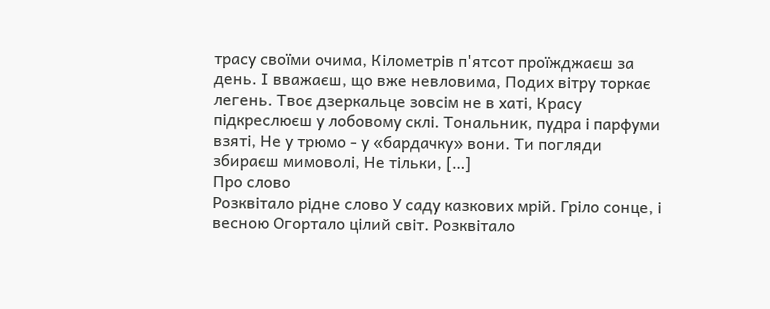трасу своїми очима, Кілометрів п'ятсот проїжджаєш за день. І вважаєш, що вже невловима, Подих вітру торкає легень. Твоє дзеркальце зовсім не в хаті, Красу підкреслюєш у лобовому склі. Тональник, пудра і парфуми взяті, Не у трюмо - у «бардачку» вони. Ти погляди збираєш мимоволі, Не тільки, […]
Про слово
Розквітало рідне слово У саду казкових мрій. Гріло сонце, і весною Огортало цілий світ. Розквітало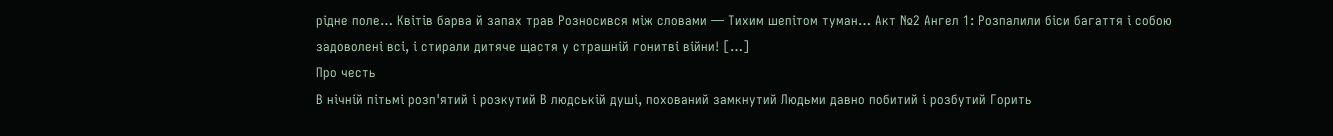рідне поле… Квітів барва й запах трав Розносився між словами — Тихим шепітом туман… Акт №2 Ангел 1: Розпалили біси багаття і собою задоволені всі, і стирали дитяче щастя у страшній гонитві війни! […]
Про честь
В нічній пітьмі розп'ятий і розкутий В людській душі, похований замкнутий Людьми давно побитий і розбутий Горить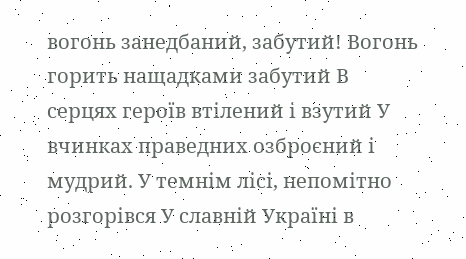вогонь занедбаний, забутий! Вогонь горить нащадками забутий В серцях героїв втілений і взутий У вчинках праведних озброєний і мудрий. У темнім лісі, непомітно розгорівся У славній Україні в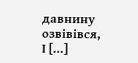давнину озвівівся, І […]